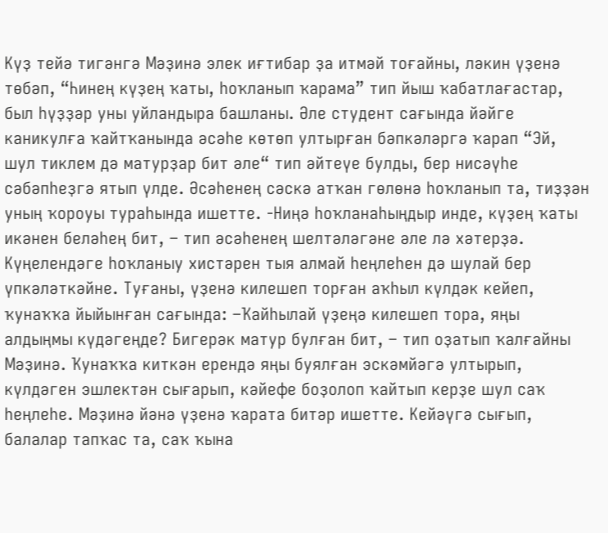Күҙ тейә тигәнгә Мәҙинә элек иғтибар ҙа итмәй тоғайны, ләкин үҙенә төбәп, “Һинең күҙең ҡаты, һоҡланып ҡарама” тип йыш ҡабатлағастар, был һүҙҙәр уны уйландыра башланы. Әле студент сағында йәйге каникулға ҡайтҡанында әсәһе көтөп ултырған бәпкәләргә ҡарап “Эй, шул тиклем дә матурҙар бит әле“ тип әйтеүе булды, бер нисәүһе сәбәпһеҙгә ятып үлде. Әсәһенең сәскә атҡан гөлөнә һоҡланып та, тиҙҙән уның ҡороуы тураһында ишетте. -Ниңә һоҡланаһыңдыр инде, күҙең ҡаты икәнен беләһең бит, – тип әсәһенең шелтәләгәне әле лә хәтерҙә. Күңелендәге һоҡланыу хистәрен тыя алмай һеңлеһен дә шулай бер үпкәләткәйне. Туғаны, үҙенә килешеп торған аҡһыл күлдәк кейеп, ҡунаҡҡа йыйынған сағында: –Ҡайһылай үҙеңә килешеп тора, яңы алдыңмы күдәгеңде? Бигерәк матур булған бит, – тип оҙатып ҡалғайны Мәҙинә. Ҡунаҡҡа киткән ерендә яңы буялған эскәмйәгә ултырып, күлдәген эшлектән сығарып, кәйефе боҙолоп ҡайтып керҙе шул саҡ һеңлеһе. Мәҙинә йәнә үҙенә ҡарата битәр ишетте. Кейәүгә сығып, балалар тапҡас та, саҡ ҡына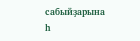сабыйҙарына һ